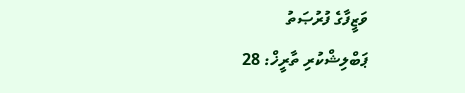ވަޒީފާގެ ފުރުޞަތު
ޕަބްލިޝްކުރި ތާރީޚް: 28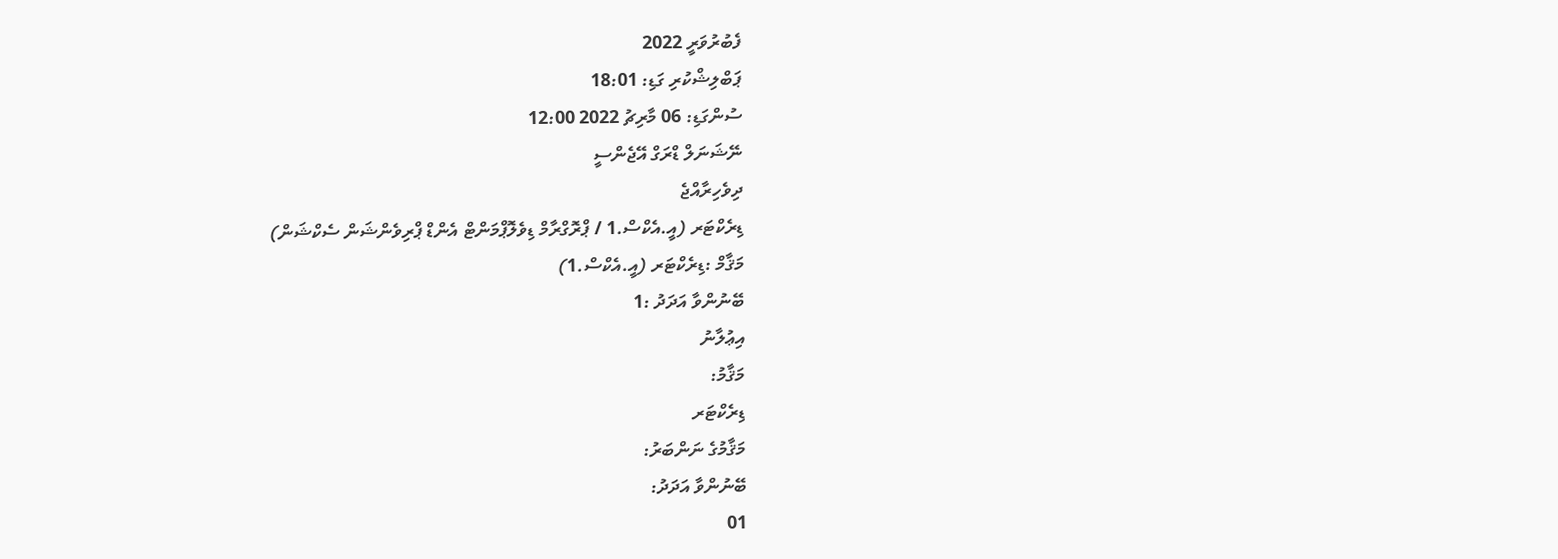ފެބުރުވަރީ 2022
ޕަބްލިޝްކުރި ގަޑި: 18:01
ސުންގަޑި: 06 މާރިޗު 2022 12:00
ނޭޝަނަލް ޑްރަގް އޭޖެންސީ
ދިވެހިރާއްޖެ
ޑިރެކްޓަރ (އީ.އެކްސް.1 / ޕްރޮގްރާމް ޑިވެލޮޕްމަންޓް އެންޑް ޕްރިވެންޝަން ސެކްޝަން)
މަޤާމް :ޑިރެކްޓަރ (އީ.އެކްސް.1)
ބޭނުންވާ އަދަދު :1
އިޢުލާނު
މަޤާމު:
ޑިރެކްޓަރ
މަޤާމުގެ ނަންބަރު:
ބޭނުންވާ އަދަދު:
01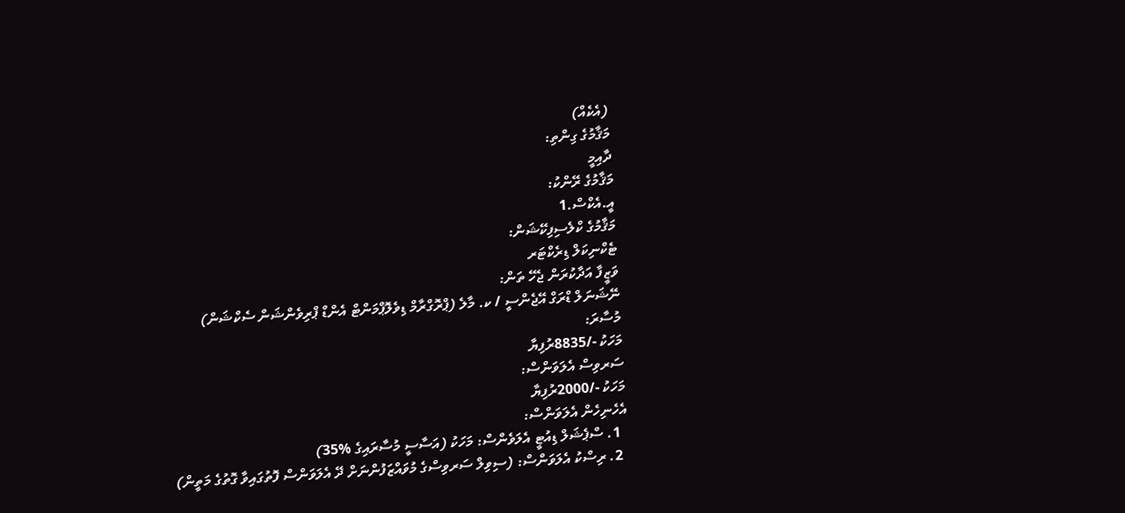(އެކެއް)
މަޤާމުގެ ގިންތި:
ދާއިމީ
މަޤާމުގެ ރޭންކު:
އީ.އެކްސް.1
މަޤާމުގެ ކްލެސިފިކޭޝަން:
ޓެކްނިކަލް ޑިރެކްޓަރ
ވަޒީފާ އަދާކުރަން ޖެހޭ ތަން:
ނޭޝަނަލް ޑްރަގް އޭޖެންސީ / ކ. މާލެ (ޕްރޮގްރާމް ޑިވެލޮޕްމަންޓް އެންޑް ޕްރިވެންޝަން ސެކްޝަން)
މުސާރަ:
މަހަކު -/8835ރުފިޔާ
ސަރވިސް އެލަވަންސް:
މަހަކު -/2000ރުފިޔާ
އެހެނިހެން އެލަވަންސް:
  1. ސްޕެޝަލް ޑިއުޓީ އެލަވެންސް: މަހަކު (އަސާސީ މުސާރައިގެ %35)
  2. ރިސްކު އެލަވަންސް: (ސިވިލް ސަރވިސްގެ މުވައްޒަފުންނަށް ދޭ އެލަވަންސް ފޮތުގައިވާ ގޮތުގެ މަތީން)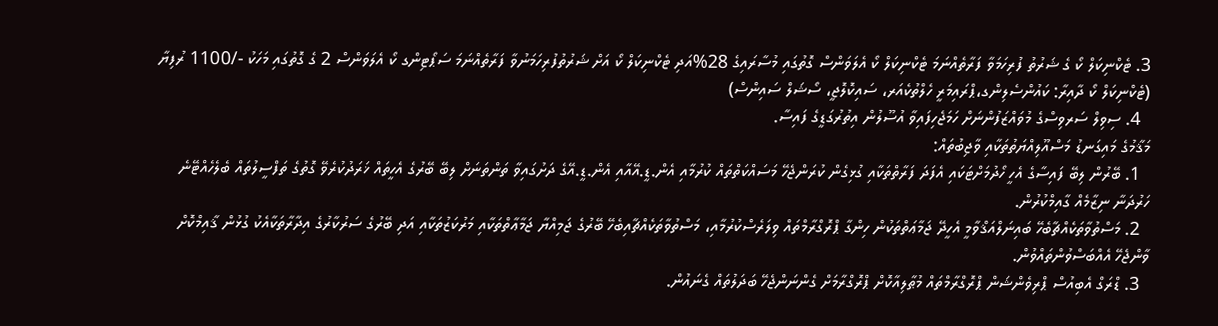3. ޓެކްނިކަލް ކޯ ގެ ޝަރުތު ފުރިހަމަވާ ފަރާތެއްނަމަ ޓެކްނިކަލް ކޯ އެލަވަންސް ގޮތުގައި މުސާރައިގެ 28%އަދި ޓެކްނިކަލް ކޯ އަށް ޝަރުތުފުރިހަމަނުވާ ފަރާތެއްނަމަ ސަޕޯޓިންގ ކޯ އެލަވަންސް 2 ގެ ގޮތުގައި މަހަކު -/1100 ރުފިޔާ (ޓެކްނިކަލް ކޯ ދާއިރާ: ކައުންސެލިންގ،ޕްރައިމަރީ ހެލްތުކެއަރ، ސައިކޮލޮޖީ، ސޯޝަލް ސައިންސް)
  4. ސިވިލް ސަރވިސްގެ މުވައްޒަފުންނަށް ހަމަޖެހިފައިވާ އުސޫލުން އިތުރުގަޑީގެ ފައިސާ.
މަޤާމުގެ މައިގަނޑު މަސްއޫލިއްޔަތުތަކާއި ވާޖިބުތައް:
  1. ބޭރުން ލިބޭ ފައިސާގެ އެހީ ހޯދުމަށްޓަކައި އެފަދަ ފަރާތްތަކާއި ގުޅިގެން ކުރަންޖެހޭ މަސައްކަތްތައް ކުރުމާއި އެން.ޑީ.އޭއާއި އެން.ޑީ.އޭގެ ދަށުގައިވާ ތަންތަނަށް ލިބޭ ބޭރުގެ އެހީތައް ޚަރަދުކުރެވޭ ގޮތުގެ ތަފްސީލުތައް ބެލެހެއްޓޭނެ ހަރުދަނާ ނިޒާމެއް ގާއިމްކުރުން.
  2. މަސްތުވާތަކެއްޗާބެހޭ ބައިނަލްއަޤްވާމީ އެހީދޭ ޖަމާޢަތްތަކުން ހިންގާ ޕްރޮގްރާމްތައް ވިލަރެސްކުރުމާއި، މަސްތުވާތަކެއްޗާއިބެހޭ ބޭރުގެ ޖަމިއްޔާ ޖަމާޢާތްތަކާއި މަރުކަޒުތަކާއި އަދި ބޭރުގެ ސަރުކާރުގެ އިދާރާތަކާއެކު ގުޅުން ޤާއިމްކޮށް ވާންޖެހޭ އެއްބަސްވުންތައްވުން.
  3. ޑްރަގް އެބިއުސް ޕްރިވެންޝަން ޕްރޮގްރާމްތައް މުޠާލިއާކޮށް ޕްރޮގްރާމަށް ގެންނަންޖެހޭ ބަދަލުތައް ގެނައުން.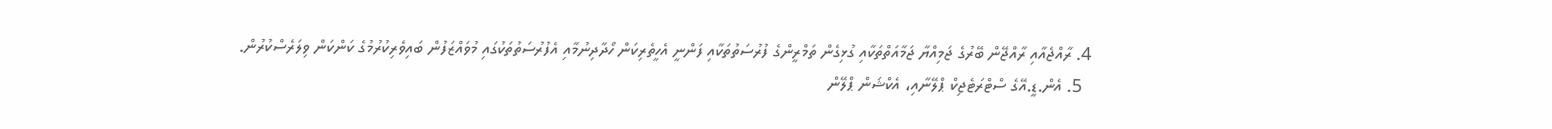4. ރާއްޖެއާއި ރާއްޖޭން ބޭރުގެ ޖަމިއްޔާ ޖަމާއަތްތަކާއި ގުޅިގެން ތަމްރީންގެ ފުރުސަތުތަކާއި ފަންނީ އެހީތެރިކަން ހޯދާދިނުމާއި އެފުރުސަތުތަކުގައި މުވައްޒަފުން ބައިވެރިކުރުމުގެ ކަންކަން ވިލަރެސްކުރުން.
  5. އެން.ޑީ.އޭގެ ސްޓްރަޓެޖިކް ޕްލޭނާއި، އެކްޝަން ޕްލޭން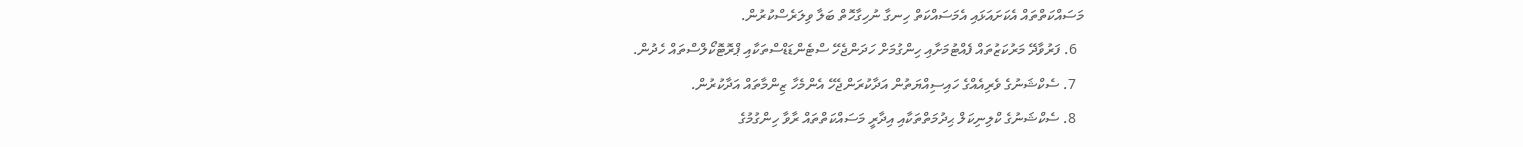މަސައްކަތްތައް އެކަށައަޅައި އެމަސައްކަތް ހިނގާ ނުހިގާހޮތް ބަލާ ވިލަރެސްކުރުން.
  6. ފަރުވާދޭ މަރުކަޒުތައް ފެއްޓުމަށާއި ހިންގުމަށް ހަދަންޖެހޭ ސްޓެންޑަޑްސްތަކާއި ޕްރޮޓޮކޯލްސްތައް ހެދުން.
  7. ސެކްޝަނުގެ ވެރިއެއްގެ ހައިސިއްޔަތުން އަދާކުރަންޖެހޭ އެންމެހާ ޒިންމާތައް އަދާކުރުން.
  8. ސެކްޝަނުގެ ކްލިނިކަލް ޙިދުމަތްތަކާއި އިދާރީ މަސައްކަތްތައް ރާވާ ހިންގުމުގެ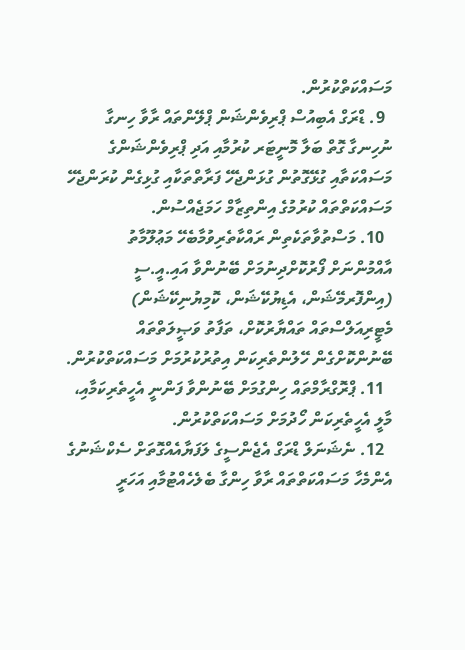މަސައްކަތްކުރުން.
  9. ޑްރަގް އެބިއުސް ޕްރިވެންޝަން ޕްލޭންތައް ރާވާ ހިނގާ ނުހިނގާ ގޮތް ބަލާ މޮނީޓަރ ކުރުމާއި އަދި ޕްރިވެންޝަންގެ މަސައްކަތާއި ގުޅޭގޮތުން ގުޅަންޖެހޭ ފަރާތްތަކާއި ގުޅިގެން ކުރަންޖެހޭ މަސައްކަތްތައް ކުރުމުގެ އިންތިޒާމް ހަމަޖެއްސުން.
  10. މަސްތުވާތަކެތިން ރައްކާތެރިވުމާބެހޭ މަޢުލޫމާތު އާއްމުންނަށް ފޯރުކޮށްދިނުމަށް ބޭނުންވާ އައި.އީ.ސީ (އިންފޮރމޭޝަން، އެޑިޔުކޭޝަން، ކޮމިޔުނިކޭޝަން) މެޓީރިއަލްސްތައް ތައްޔާރުކޮށް، ތަފާތު ވަޞީލަތްތައް ބޭނުންކޮށްގެން ހޭލުންތެރިކަން އިތުރުކުރުމަށް މަސައްކަތްކުރުން.
  11. ޕްރޮގްރާމްތައް ހިންގުމަށް ބޭނުންވާ ފަންނީ އެހީތެރިކަމާއި، މާލީ އެހީތެރިކަން ހޯދުމަށް މަސައްކަތްކުރުން.
  12. ނެޝަނަލް ޑްރަގް އެޖެންސީގެ ލަފަޔާއެއްގޮތަށް ސެކްޝަނުގެ އެންމެހާ މަސައްކަތްތައް ރާވާ ހިންގާ ބެލެހެއްޓުމާއި އަހަރީ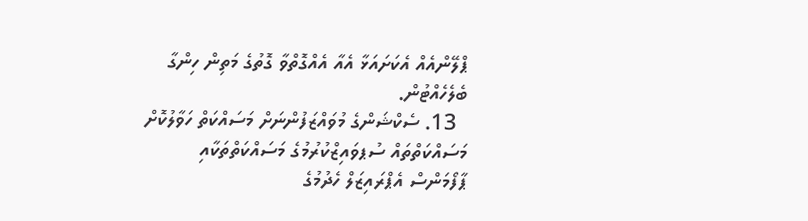ޕްލޭންއެއް އެކަށައަޅާ އެއާ އެއްގޮތްވާ ގޮތުގެ މަތިން ހިންގާ ބެލެހެއްޓުން.
  13. ސެކްޝަންގެ މުވައްޒަފުންނަށް މަސައްކަތް ހަވާލުކޮށް މަސައްކަތްތައް ސުޕވައިޒްކުރުމުގެ މަސައްކަތްތަކާއި ޕާފޯމަންސް އެޕްރައިޒަލް ހެދުމުގެ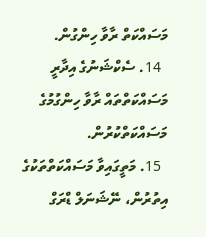މަސައްކަތް ރާވާ ހިންގުން.
  14. ސެކްޝަނުގެ އިދާރީ މަސައްކަތްތައް ރާވާ ހިންގުމުގެ މަސައްކަތްކުރުން.
  15. މަތީގައިވާ މަސައްކަތްތަކުގެ އިތުރުން، ނޭޝަނަލް ޑްރަގް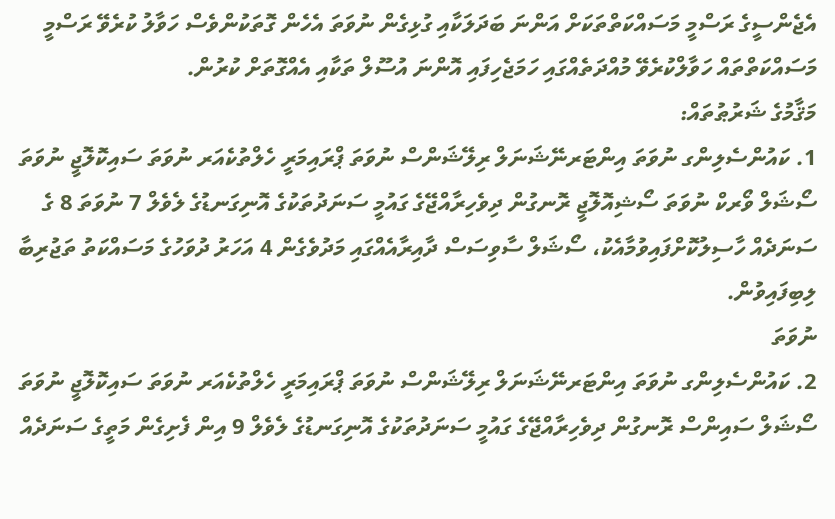އެޖެންސީގެ ރަސްމީ މަސައްކަތްތަކަށް އަންނަ ބަދަލަކާއި ގުޅިގެން ނުވަތަ އެހެން ގޮތަކުންވެސް ހަވާލު ކުރެވޭ ރަސްމީ މަސައްކަތްތައް ހަވާލްކުރެވޭ މުއްދަތެއްގައި ހަމަޖެހިފައި އޮންނަ އުސޫލް ތަކާއި އެއްގޮތަށް ކުރުން.
މަޤާމުގެ ޝަރުޠުތައް:
1. ކައުންސެލިންގ ނުވަތަ އިންޓަރނޭޝަނަލް ރިލޭޝަންސް ނުވަތަ ޕްރައިމަރީ ހެލްތުކެއަރ ނުވަތަ ސައިކޮލޮޖީ ނުވަތަ ސޯޝަލް ވޯރކް ނުވަތަ ސޯޝިއޮލޮޖީ ރޮނގުން ދިވެހިރާއްޖޭގެ ގައުމީ ސަނަދުތަކުގެ އޮނިގަނޑުގެ ލެވެލް 7 ނުވަތަ 8 ގެ ސަނަދެއް ހާސިލުކޮށްފައިވުމާއެކު، ސޯޝަލް ސާވިސަސް ދާއިރާއެއްގައި މަދުވެގެން 4 އަހަރު ދުވަހުގެ މަސައްކަތު ތަޖުރިބާ ލިބިފައިވުން.
ނުވަތަ
2. ކައުންސެލިންގ ނުވަތަ އިންޓަރނޭޝަނަލް ރިލޭޝަންސް ނުވަތަ ޕްރައިމަރީ ހެލްތުކެއަރ ނުވަތަ ސައިކޮލޮޖީ ނުވަތަ ސޯޝަލް ސައިންސް ރޮނގުން ދިވެހިރާއްޖޭގެ ގައުމީ ސަނަދުތަކުގެ އޮނިގަނޑުގެ ލެވެލް 9 އިން ފެށިގެން މަތީގެ ސަނަދެއް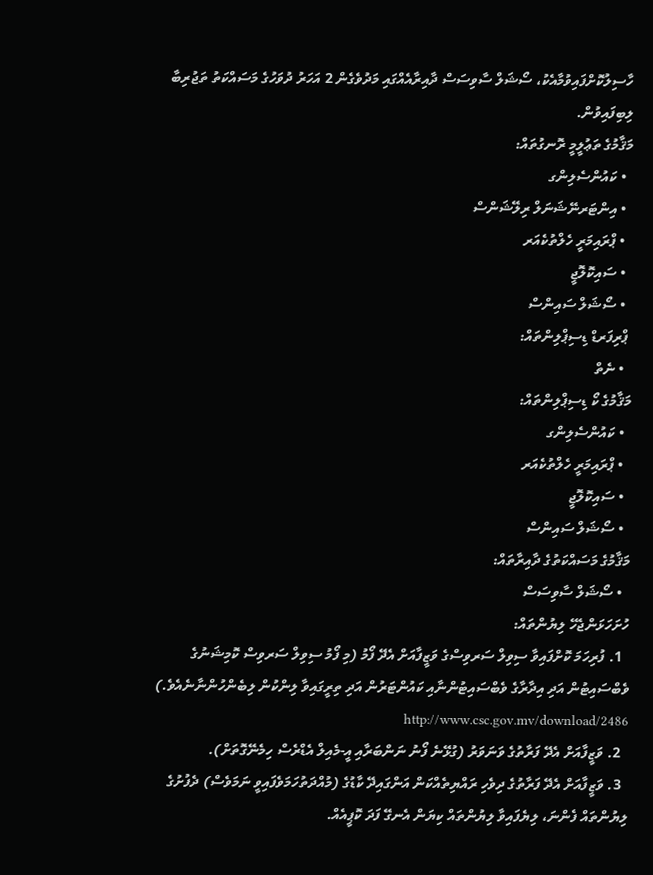ހާސިލުކޮށްފައިވުމާއެކު، ސޯޝަލް ސާވިސަސް ދާއިރާއެއްގައި މަދުވެގެން 2 އަހަރު ދުވަހުގެ މަސައްކަތު ތަޖުރިބާ ލިބިފައިވުން.
މަޤާމުގެ ތަޢުލީމީ ރޮނގުތައް:
  • ކައުންސެލިންގ
  • އިންޓަރނޭޝަނަލް ރިލޭޝަންސް
  • ޕްރައިމަރީ ހެލްތުކެއަރ
  • ސައިކޮލޮޖީ
  • ސޯޝަލް ސައިންސް
 ޕްރިފަރޑް ޑިސިޕްލިންތައް:
  • ނެތް
މަޤާމުގެ ކޯ ޑިސިޕްލިންތައް:
  • ކައުންސެލިންގ
  • ޕްރައިމަރީ ހެލްތުކެއަރ
  • ސައިކޮލޮޖީ
  • ސޯޝަލް ސައިންސް
މަޤާމުގެ މަސައްކަތުގެ ދާއިރާތައް:
  • ސޯޝަލް ސާވިސަސް
ހުށަހަޅަންޖެހޭ ލިޔުންތައް:
  1. ފުރިހަމަ ކޮށްފައިވާ ސިވިލް ސަރވިސްގެ ވަޒީފާއަށް އެދޭ ފޯމު (މި ފޯމު ސިވިލް ސަރވިސް ކޮމިޝަނުގެ ވެބްސައިޓުން އަދި އިދާރާގެ ވެބްސައިޓުންނާއި ކައުންޓަރުން އަދި ތިރީގައިވާ ލިންކުން ލިބެންހުންނާނެއެވެ.) http://www.csc.gov.mv/download/2486
  2. ވަޒީފާއަށް އެދޭ ފަރާތުގެ ވަނަވަރު (ގުޅޭނެ ފޯނު ނަންބަރާއި އީ-މެއިލް އެޑްރެސް ހިމެނޭގޮތަށް).
  3. ވަޒީފާއަށް އެދޭ ފަރާތުގެ ދިވެހި ރައްޔިތެއްކަން އަންގައިދޭ ކާޑުގެ (މުއްދަތުހަމަވެފައިވީ ނަމަވެސް) ދެފުށުގެ ލިޔުންތައް ފެންނަ، ލިޔެފައިވާ ލިޔުންތައް ކިޔަން އެނގޭ ފަދަ ކޮޕީއެއް.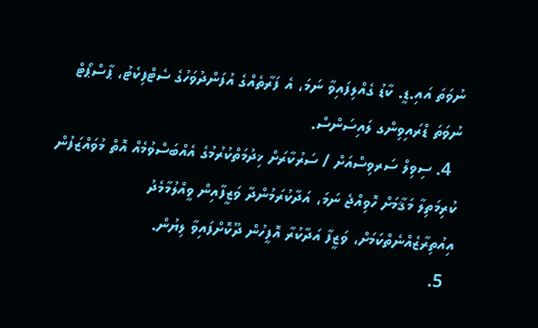ނުވަތަ އައި.ޑީ. ކާޑު ގެއްލިފައިވާ ނަމަ، އެ ފަރާތެއްގެ އުފަންދުވަހުގެ ސެޓްފިކެޓު، ޕާސްޕޯޓް ނުވަތަ ޑްރައިވިންގ ލައިސަންސް.
  4. ސިވިލް ސަރވިސްއަށް / ސަރުކާރަށް ޚިދުމަތްކުރުމުގެ އެއްބަސްވުމެއް އޮތް މުވައްޒަފުން ކުރިމަތިލާ މަޤާމަށް ހޮވިއްޖެ ނަމަ، އަދާކުރަމުންދާ ވަޒީފާއިން ވީއްލުމާމެދު އިއުތިރާޒެއްނެތްކަމަށް، ވަޒީފާ އަދާކުރާ އޮފީހުން ދޫކޮށްފައިވާ ލިޔުން.
  5.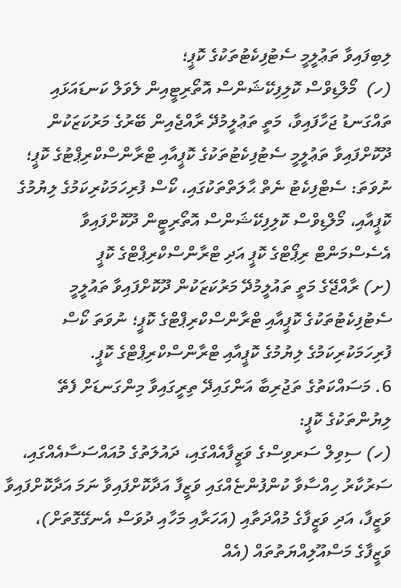ލިބިފައިވާ ތަޢުލީމީ ސެޓުފިކެޓުތަކުގެ ކޮޕީ؛
(ހ)  މޯލްޑިވްސް ކޮލިފިކޭޝަންސް އޮތޯރިޓީއިން ލެވަލް ކަނޑައަޅައި ތައްގަނޑު ޖަހާފައިވާ، މަތީ ތަޢުލީމުދޭ ރާއްޖެއިން ބޭރުގެ މަރުކަޒަކުން ދޫކޮށްފައިވާ ތަޢުލީމީ ސެޓުފިކެޓުތަކުގެ ކޮޕީއާއި ޓްރާންސްކްރިޕްޓުގެ ކޮޕީ؛ ނުވަތަ: ސެޓްފިކެޓު ނެތް ޙާލަތްތަކުގައި، ކޯސް ފުރިހަމަކުރިކަމުގެ ލިޔުމުގެ ކޮޕީއާއި، މޯލްޑިވްސް ކޮލިފިކޭޝަންސް އޮތޯރިޓީން ދޫކޮށްފައިވާ އެސެސްމަންޓް ރިޕޯޓްގެ ކޮޕީ އަދި ޓްރާންސްކްރިޕްޓްގެ ކޮޕީ
(ށ) ރާއްޖޭގެ މަތީ ތައުލީމުދޭ މަރުކަޒަކުން ދޫކޮށްފައިވާ ތައުލީމީ ސެޓުފިކެޓުތަކުގެ ކޮޕީއާއި ޓްރާންސްކްރިޕްޓްގެ ކޮޕީ؛ ނުވަތަ ކޯސް ފުރިހަމަކުރިކަމުގެ ލިޔުމުގެ ކޮޕީއާއި ޓްރާންސްކްރިޕްޓްގެ ކޮޕީ.
6. މަސައްކަތުގެ ތަޖުރިބާ އަންގައިދޭ ތިރީގައިވާ މިންގަނޑަށް ފެތޭ ލިޔުންތަކުގެ ކޮޕީ:
(ހ) ސިވިލް ސަރވިސްގެ ވަޒީފާއެއްގައި، ދައުލަތުގެ މުއައްސަސާއެއްގައި، ސަރުކާރު ހިއްސާވާ ކުންފުންޏެއްގައި ވަޒީފާ އަދާކޮށްފައިވާ ނަމަ އަދާކޮށްފައިވާ ވަޒީފާ، އަދި ވަޒީފާގެ މުއްދަތާއި (އަހަރާއި މަހާއި ދުވަސް އެނގޭގޮތަށް)، ވަޒީފާގެ މަސްއޫލިއްޔަތުތައް (އެއް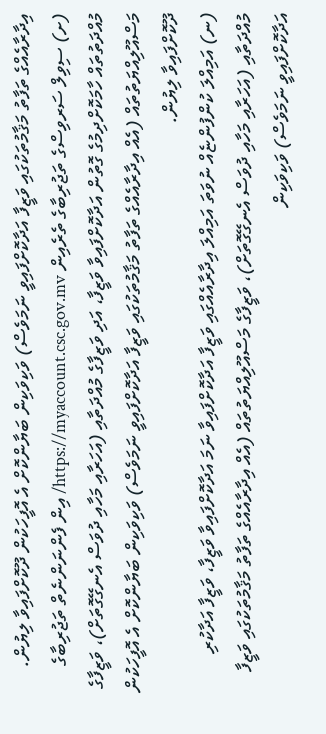އިދާރާއެއްގެ ތަފާތު މަޤާމުތަކުގައި ވަޒީފާ އަދާކޮށްފައިވީ ނަމަވެސް) ވަކިވަކިން ބަޔާންކޮށް އެ އޮފީހަކުން ދޫކޮށްފައިވާ ލިޔުން.
(ށ) ސިވިލް ސަރވިސްގެ ތަޖުރިބާގެ ތެރެއިން https://myaccount.csc.gov.mv/ އިން ފެންނަންނެތް ތަޖުރިބާގެ މުއްދަތުތައް ހާމަކޮށްދިމުގެ ގޮތުން އަދާކޮށްފައިވާ ވަޒީފާ، އަދި ވަޒީފާގެ މުއްދަތާއި (އަހަރާއި މަހާއި ދުވަސް އެނގޭގޮތަށް)، ވަޒީފާގެ މަސްއޫލިއްޔަތުތައް (އެއް އިދާރާއެއްގެ ތަފާތު މަޤާމުތަކުގައި ވަޒީފާ އަދާކޮށްފައިވީ ނަމަވެސް) ވަކިވަކިން ބަޔާންކޮށް އެ އޮފީހަކުން ދޫކޮށްފައިވާ ލިޔުން.
(ނ) އަމިއްލަ ކުންފުންޏެއް ނުވަތަ އަމިއްލަ އިދާރާއެއްގައި ވަޒީފާ އަދާކޮށްފައިވާ ނަމަ އަދާކޮށްފައިވާ ވަޒީފާ، ވަޒީފާ އަދާކުރި މުއްދަތާއި (އަހަރާއި މަހާއި ދުވަސް އެނގޭގޮތަށް)، ވަޒީފާގެ މަސްއޫލިއްޔަތުތައް (އެއް އިދާރާއެއްގެ ތަފާތު މަޤާމުތަކުގައި ވަޒީފާ އަދާކޮށްފައިވީ ނަމަވެސް) ވަކިވަކިން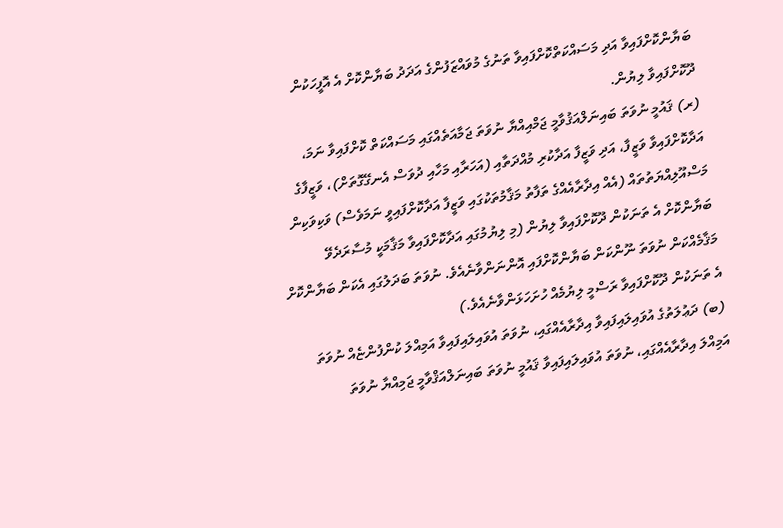ބަޔާންކޮށްފައިވާ އަދި މަސައްކަތްކޮށްފައިވާ ތަނުގެ މުވައްޒަފުންގެ އަދަދު ބަޔާންކޮށް އެ އޮފީހަކުން ދޫކޮށްފައިވާ ލިޔުން.
(ރ) ޤައުމީ ނުވަތަ ބައިނަލްއަޤުވާމީ ޖަމްއިއްޔާ ނުވަތަ ޖަމާއަތެއްގައި މަސައްކަތް ކޮށްފައިވާ ނަމަ، އަދާކޮށްފައިވާ ވަޒީފާ، އަދި ވަޒީފާ އަދާކުރި މުއްދަތާއި (އަހަރާއި މަހާއި ދުވަސް އެނގޭގޮތަށް)، ވަޒީފާގެ މަސްއޫލިއްޔަތުތައް (އެއް އިދާރާއެއްގެ ތަފާތު މަޤާމުތަކުގައި ވަޒީފާ އަދާކޮށްފައިވީ ނަމަވެސް) ވަކިވަކިން ބަޔާންކޮށް އެ ތަނަކުން ދޫކޮށްފައިވާ ލިޔުން (މި ލިޔުމުގައި އަދާކޮށްފައިވާ މަޤާމަކީ މުސާރަދެވޭ މަޤާމެއްކަން ނުވަތަ ނޫންކަން ބަޔާންކޮށްފައި އޮންނަންވާނެއެވެ. ނުވަތަ ބަދަލުގައި އެކަން ބަޔާންކޮށް އެ ތަނަކުން ދޫކޮށްފައިވާ ރަސްމީ ލިޔުމެއް ހުށަހަޅަންވާނެއެވެ.)
(ބ) ދަޢުލަތުގެ އުވައިލައިފައިވާ އިދާރާއެއްގައި، ނުވަތަ އުވައިލައިފައިވާ އަމިއްލަ ކުންފުންޏެއް ނުވަތަ އަމިއްލަ އިދާރާއެއްގައި، ނުވަތަ އުވައިލައިފައިވާ ޤައުމީ ނުވަތަ ބައިނަލްއަޤްވާމީ ޖަމިއްޔާ ނުވަތަ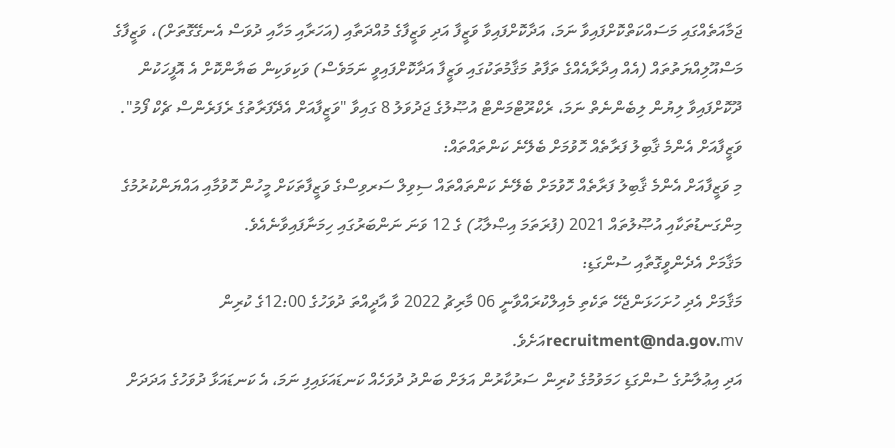ޖަމާއަތެއްގައި މަސައްކަތްކޮށްފައިވާ ނަމަ، އަދާކޮށްފައިވާ ވަޒީފާ އަދި ވަޒީފާގެ މުއްދަތާއި (އަހަރާއި މަހާއި ދުވަސް އެނގޭގޮތަށް)، ވަޒީފާގެ މަސްއޫލިއްޔަތުތައް (އެއް އިދާރާއެއްގެ ތަފާތު މަޤާމުތަކުގައި ވަޒީފާ އަދާކޮށްފައިވީ ނަމަވެސް) ވަކިވަކިން ބަޔާންކޮށް އެ އޮފީހަކުން ދޫކޮށްފައިވާ ލިޔުން ލިބެންނެތް ނަމަ، ރެކްރޫޓްމަންޓް އުޞޫލުގެ ޖަދުވަލު 8 ގައިވާ "ވަޒީފާއަށް އެދޭފަރާތުގެ ރެފަރެންސް ޗެކް ފޯމު".
ވަޒީފާއަށް އެންމެ ޤާބިލު ފަރާތެއް ހޮވުމަށް ބެލޭނެ ކަންތައްތައް:
މި ވަޒީފާއަށް އެންމެ ޤާބިލު ފަރާތެއް ހޮވުމަށް ބެލޭނެ ކަންތައްތައް ސިވިލް ސަރވިސްގެ ވަޒީފާތަކަށް މީހުން ހޮވުމާއި އައްޔަންކުރުމުގެ މިންގަނޑުތަކާއި އުޞޫލުތައް 2021 (ފުރަތަމަ އިޞްލާޙު) ގެ 12 ވަނަ ނަންބަރުގައި ހިމަނާފައިވާނެއެވެ.
މަޤާމަށް އެދެންވީގޮތާއި ސުންގަޑި:
މަޤާމަށް އެދި ހުށަހަޅަންޖެހޭ ތަކެތި މެއިލްކުރައްވާނީ 06 މާރިޗު 2022 ވާ އާދީއްތަ ދުވަހުގެ 12:00ގެ ކުރިން recruitment@nda.gov.mvއަށެވެ.
އަދި އިޢުލާނުގެ ސުންގަޑި ހަމަވުމުގެ ކުރިން ސަރުކާރުން އަލަށް ބަންދު ދުވަހެއް ކަނޑައަޅައިފި ނަމަ، އެ ކަނޑައަޅާ ދުވަހުގެ އަދަދަށް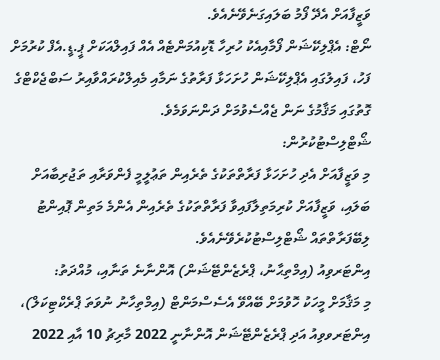ވަޒީފާއަށް އެދޭ ފޯމު ބަލައިގަނެވޭނެއެވެ.
ނޯޓް: އެޕްލިކޭޝަން ފޯމާއިއެކު ހުރިހާ ޑޮކިއުމަންޓެއް އެއް ފައިލްއަކަށް ޕީ.ޑީ.އެފް ކުރުމަށް ފަހު، ފައިލުގައި އެޕްލިކޭޝަން ހުށަހަޅާ ފަރާތުގެ ނަމާއި މެއިލްކުރައްވާއިރު ސަބްޖެކްޓްގެ ގޮތުގައި މަޤާމުގެ ނަން ޖެއްސެވުމަށް ދަންނަވަމެވެ.
ޝޯޓްލިސްޓުކުރުން:
މި ވަޒީފާއަށް އެދި ހުށަހަޅާ ފަރާތްތަކުގެ ތެރެއިން ތަޢުލީމީ ފެންވަރާއި ތަޖުރިބާއަށް ބަލައި، ވަޒީފާއަށް ކުރިމަތިލާފައިވާ ފަރާތްތަކުގެ ތެރެއިން އެންމެ މަތިން ޕޮއިންޓު ލިބޭފަރާތްތައް ޝޯޓްލިސްޓުކުރެވޭނެއެވެ.
އިންޓަރވިއު (އިމްތިޙާނު، ޕްރެޒެންޓޭޝަން) އޮންނާނެ ތަނާއި، މުއްދަތު:
މި މަޤާމަށް މީހަކު ހޮވުމަށް ބޭއްވޭ އެސެސްމަންޓް (އިމްތިހާނު ނުވަތަ ޕްރެކްޓިކަލް)، އިންޓަރވވިއު އަދި ޕްރެޒެންޓޭޝަން އޮންނާނީ 2022 މާރިޗު 10 އާއި 2022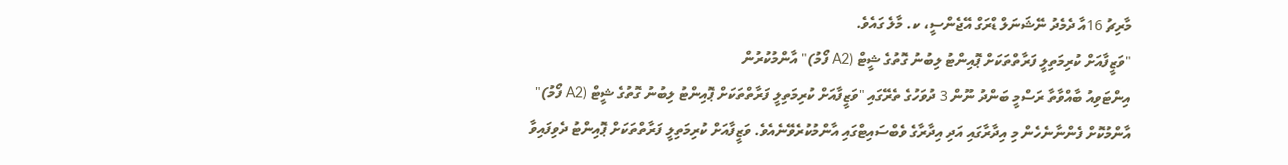މާރިޗު 16އާ ދެމެދު ނޭޝަނަލް ޑްރަގް އޭޖެންސީ، ކ. މާލެ ގައެވެ.
"ވަޒީފާއަށް ކުރިމަތިލީ ފަރާތްތަކަށް ޕޮއިންޓު ލިބުނު ގޮތުގެ ޝީޓް (A2 ފޯމު)" އާންމުކުރުން
އިންޓަވިއު ބާއްވާތާ ރަސްމީ ބަންދު ނޫން 3 ދުވަހުގެ ތެރޭގައި "ވަޒީފާއަށް ކުރިމަތިލީ ފަރާތްތަކަށް ޕޮއިންޓު ލިބުނު ގޮތުގެ ޝީޓް (A2 ފޯމު)" އާންމުކޮށް ފެންނާނެހެން މި އިދާރާގައި އަދި އިދާރާގެ ވެބްސައިޓްގައި އާންމުކުރެވޭނެއެވެ. ވަޒީފާއަށް ކުރިމަތިލީ ފަރާތްތަކަށް ޕޮއިންޓު ދެވިފައިވާ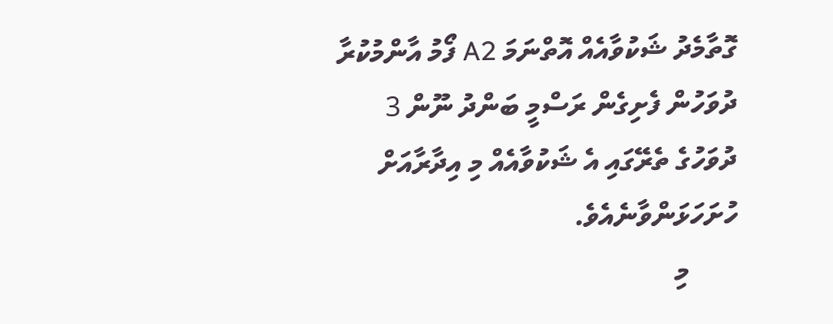ގޮތާމެދު ޝަކުވާއެއް އޮތްނަމަ A2 ފޯމު އާންމުކުރާ ދުވަހުން ފެށިގެން ރަސްމީ ބަންދު ނޫން 3 ދުވަހުގެ ތެރޭގައި އެ ޝަކުވާއެއް މި އިދާރާއަށް ހުށަހަޅަންވާނެއެވެ.
       މި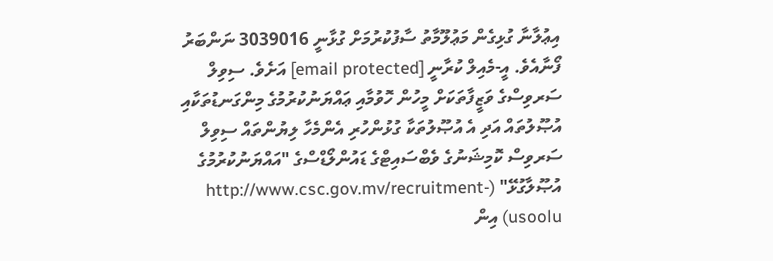އިޢުލާނާ ގުޅިގެން މަޢުލޫމާތު ސާފުކުރުމަށް ގުޅާނީ 3039016 ނަންބަރު ފޯނާއެވެ. އީ-މެއިލް ކުރާނީ [email protected] އަށެވެ. ސިވިލް ސަރވިސްގެ ވަޒީފާތަކަށް މީހުން ހޮވުމާއި ޢައްޔަނުކުރުމުގެ މިންގަނޑުތަކާއި އުޞޫލުތައް އަދި އެ އުޞޫލުތަކާ ގުޅުންހުރި އެންމެހާ ލިޔުންތައް ސިވިލް ސަރވިސް ކޮމިޝަނުގެ ވެބްސައިޓްގެ ޑައުންލޯޑްސްގެ "އައްޔަނުކުރުމުގެ އުޞޫލާގުޅޭ" (http://www.csc.gov.mv/recruitment-usoolu) އިން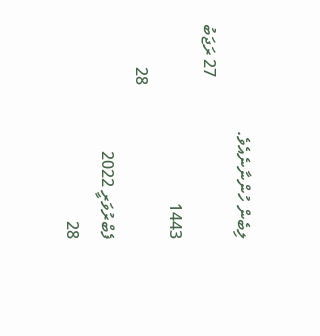ލިބެން ހުންނާނެއެވެ.
                                       27 ރަޖަބު 1443
                                     28 ފެބްރުވަރީ 2022
28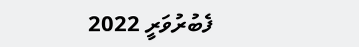ފެބުރުވަރީ 2022